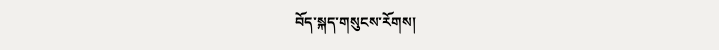བོད་སྐད་གསུངས་རོགས།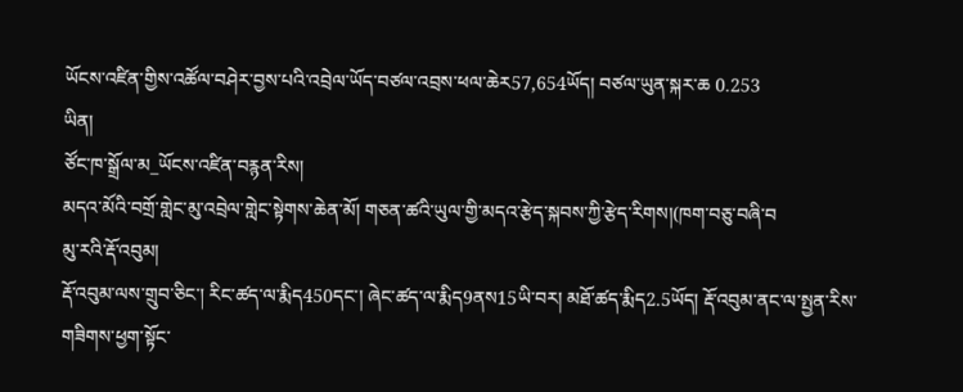ཡོངས་འཛིན་གྱིས་འཚོལ་བཤེར་བྱས་པའི་འབྲེལ་ཡོད་བཙལ་འབྲས་ཕལ་ཆེར57,654ཡོད། བཙལ་ཡུན་སྐར་ཆ 0.253
ཡིན།
ཙོང་ཁ་སྒྲོལ་མ_ཡོངས་འཛིན་བརྙན་རིས།
མདའ་མོའི་བགྲོ་གླེང་མུ་འབྲེལ་གླེང་སྟེགས་ཆེན་མོ། གཅན་ཚའི་ཡུལ་གྱི་མདའ་རྩེད་སྐབས་ཀྱི་རྩེད་རིགས།(ཁག་བཅུ་བཞི་བ
མུ་རའི་རྡོ་འབུམ།
རྡོ་འབུམ་ལས་གྲུབ་ཅིང་། རིང་ཚད་ལ་རྨིད450དང་། ཞེང་ཚད་ལ་རྨིད9ནས15ཡི་བར། མཐོ་ཚད་རྨིད2.5ཡོད། རྡོ་འབུམ་ནང་ལ་སྤྱན་རིས་གཟིགས་ཕྱག་སྟོང་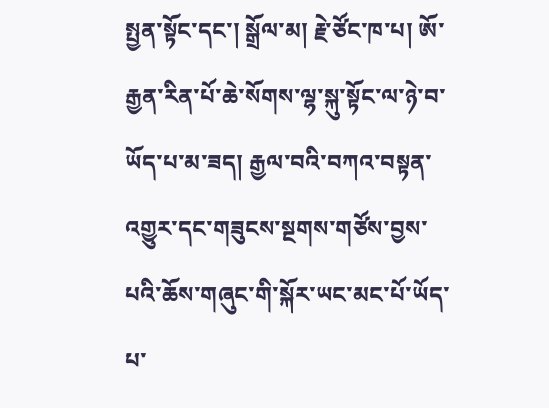སྤྱན་སྟོང་དང་། སྒྲོལ་མ། རྗེ་ཙོང་ཁ་པ། ཨོ་རྒྱན་རིན་པོ་ཆེ་སོགས་ལྷ་སྐུ་སྟོང་ལ་ཉེ་བ་ཡོད་པ་མ་ཟད། རྒྱལ་བའི་བཀའ་བསྟན་འགྱུར་དང་གཟུངས་སྔགས་གཙོས་བྱས་པའི་ཆོས་གཞུང་གི་སྐོར་ཡང་མང་པོ་ཡོད་པ་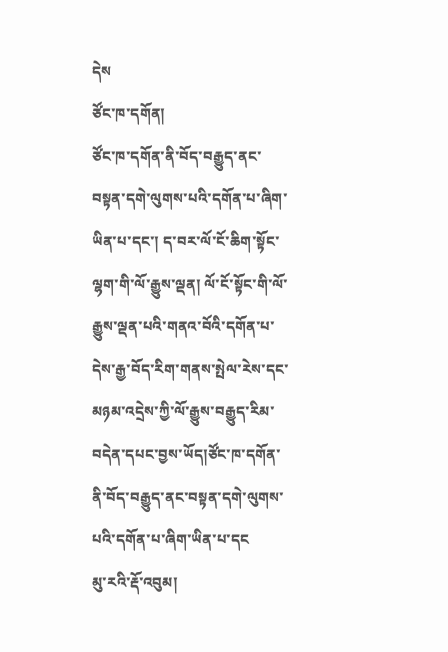དེས
ཙོང་ཁ་དགོན།
ཙོང་ཁ་དགོན་ནི་བོད་བརྒྱུད་ནང་བསྟན་དགེ་ལུགས་པའི་དགོན་པ་ཞིག་ཡིན་པ་དང་། ད་བར་ལོ་ངོ་ཆིག་སྟོང་ལྷག་གི་ལོ་རྒྱུས་ལྡན། ལོ་ངོ་སྟོང་གི་ལོ་རྒྱུས་ལྡན་པའི་གནའ་བོའི་དགོན་པ་དེས་རྒྱ་བོད་རིག་གནས་སྤེལ་རེས་དང་མཉམ་འདྲེས་ཀྱི་ལོ་རྒྱུས་བརྒྱུད་རིམ་བདེན་དཔང་བྱས་ཡོད།ཙོང་ཁ་དགོན་ནི་བོད་བརྒྱུད་ནང་བསྟན་དགེ་ལུགས་པའི་དགོན་པ་ཞིག་ཡིན་པ་དང
མུ་རའི་རྡོ་འབུམ།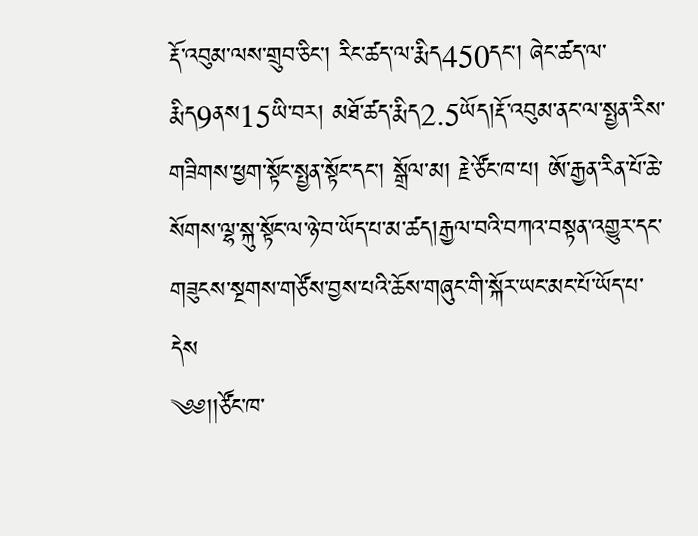རྡོ་འབུམ་ལས་གྲུབ་ཅིང་། རིང་ཚད་ལ་རྨིད450དང་། ཞེང་ཚད་ལ་རྨིད9ནས15ཡི་བར། མཐོ་ཚད་རྨིད2.5ཡོད།རྡོ་འབུམ་ནང་ལ་སྤྱན་རིས་གཟིགས་ཕྱག་སྟོང་སྤྱན་སྟོང་དང་། སྒྲོལ་མ། རྗེ་ཙོང་ཁ་པ། ཨོ་རྒྱན་རིན་པོ་ཆེ་སོགས་ལྷ་སྐུ་སྟོང་ལ་ཉེ་བ་ཡོད་པ་མ་ཚད།རྒྱལ་བའི་བཀའ་བསྟན་འགྱུར་དང་གཟུངས་སྔགས་གཙོས་བྱས་པའི་ཆོས་གཞུང་གི་སྐོར་ཡང་མང་པོ་ཡོད་པ་དེས
༄༅།།ཙོང་ཁ་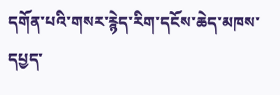དགོན་པའི་གསར་རྙེད་རིག་དངོས་ཆེད་མཁས་དཔྱད་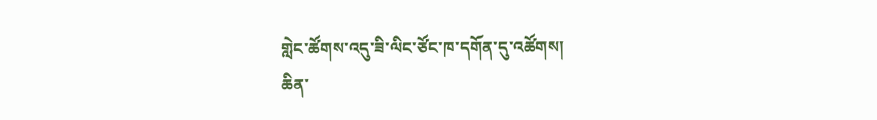གླེང་ཚོགས་འདུ་ཟི་ལིང་ཙོང་ཁ་དགོན་དུ་འཚོགས།
ཆིན་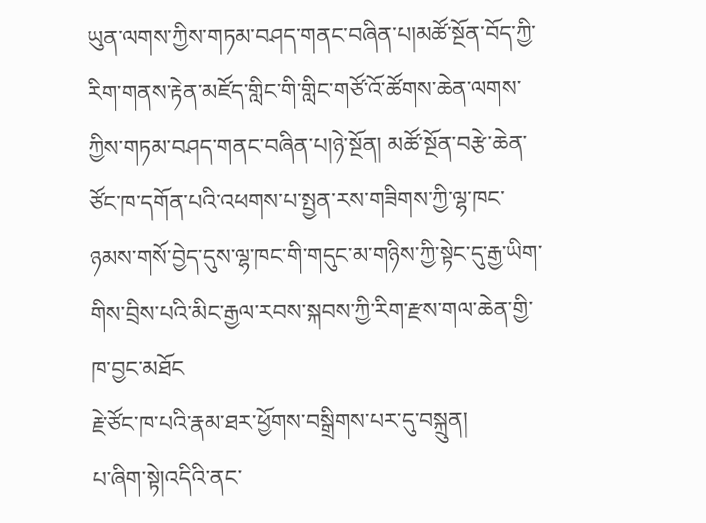ཡུན་ལགས་ཀྱིས་གཏམ་བཤད་གནང་བཞིན་པ།མཚོ་སྔོན་བོད་ཀྱི་རིག་གནས་རྟེན་མཛོད་གླིང་གི་གླིང་གཙོ་འོ་ཚོགས་ཆེན་ལགས་ཀྱིས་གཏམ་བཤད་གནང་བཞིན་པ།ཉེ་སྔོན། མཚོ་སྔོན་བརྩེ་ཆེན་ཙོང་ཁ་དགོན་པའི་འཕགས་པ་སྤྱན་རས་གཟིགས་ཀྱི་ལྷ་ཁང་ཉམས་གསོ་བྱེད་དུས་ལྷ་ཁང་གི་གདུང་མ་གཉིས་ཀྱི་སྟེང་དུ་རྒྱ་ཡིག་གིས་བྲིས་པའི་མིང་རྒྱལ་རབས་སྐབས་ཀྱི་རིག་རྫས་གལ་ཆེན་གྱི་ཁ་བྱང་མཐོང
རྗེ་ཙོང་ཁ་པའི་རྣམ་ཐར་ཕྱོགས་བསྒྲིགས་པར་དུ་བསྐྲུན།
པ་ཞིག་སྟེ།འདིའི་ནང་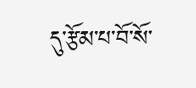དུ་རྩོམ་པ་བོ་སོ་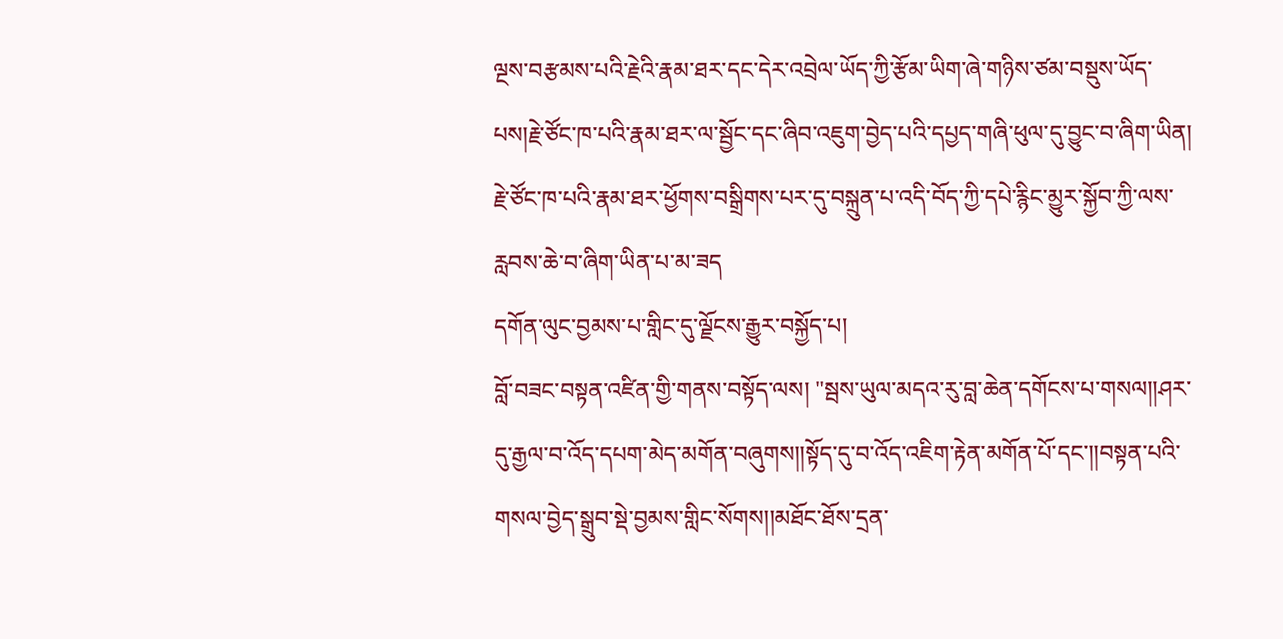ལྔས་བརྩམས་པའི་རྗེའི་རྣམ་ཐར་དང་དེར་འབྲེལ་ཡོད་ཀྱི་རྩོམ་ཡིག་ཞེ་གཉིས་ཙམ་བསྡུས་ཡོད་པས།རྗེ་ཙོང་ཁ་པའི་རྣམ་ཐར་ལ་སྦྱོང་དང་ཞིབ་འཇུག་བྱེད་པའི་དཔྱད་གཞི་ཕུལ་དུ་བྱུང་བ་ཞིག་ཡིན། རྗེ་ཙོང་ཁ་པའི་རྣམ་ཐར་ཕྱོགས་བསྒྲིགས་པར་དུ་བསྐྲུན་པ་འདི་བོད་ཀྱི་དཔེ་རྙིང་མྱུར་སྐྱོབ་ཀྱི་ལས་རླབས་ཆེ་བ་ཞིག་ཡིན་པ་མ་ཟད
དགོན་ལུང་བྱམས་པ་གླིང་དུ་ལྗོངས་རྒྱུར་བསྐྱོད་པ།
བློ་བཟང་བསྟན་འཛིན་གྱི་གནས་བསྟོད་ལས། "སྦས་ཡུལ་མདའ་རུ་བླ་ཆེན་དགོངས་པ་གསལ།།ཤར་དུ་རྒྱལ་བ་འོད་དཔག་མེད་མགོན་བཞུགས།།སྟོད་དུ་བ་འོད་འཇིག་རྟེན་མགོན་པོ་དང་།།བསྟན་པའི་གསལ་བྱེད་སྒྲུབ་སྡེ་བྱམས་གླིང་སོགས།།མཐོང་ཐོས་དྲན་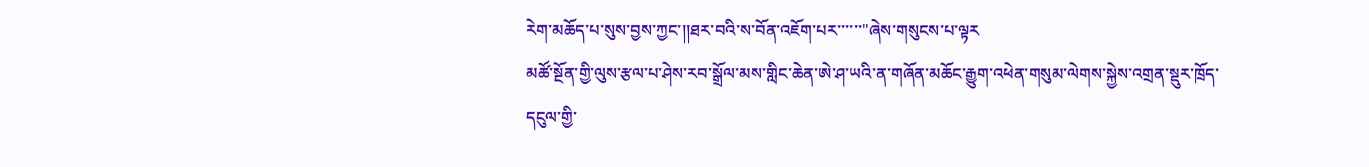རེག་མཆོད་པ་སུས་བྱས་ཀྱང་།།ཐར་བའི་ས་བོན་འཇོག་པར་་་་་་"ཞེས་གསུངས་པ་ལྟར
མཚོ་སྔོན་གྱི་ལུས་རྩལ་པ་ཤེས་རབ་སྒྲོལ་མས་གླིང་ཆེན་ཨེ་ཤ་ཡའི་ན་གཞོན་མཆོང་རྒྱུག་འཕེན་གསུམ་ལེགས་སྐྱེས་འགྲན་སྡུར་ཁྲོད་དངུལ་གྱི་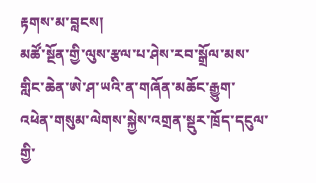རྟགས་མ་བླངས།
མཚོ་སྔོན་གྱི་ལུས་རྩལ་པ་ཤེས་རབ་སྒྲོལ་མས་གླིང་ཆེན་ཨེ་ཤ་ཡའི་ན་གཞོན་མཆོང་རྒྱུག་འཕེན་གསུམ་ལེགས་སྐྱེས་འགྲན་སྡུར་ཁྲོད་དངུལ་གྱི་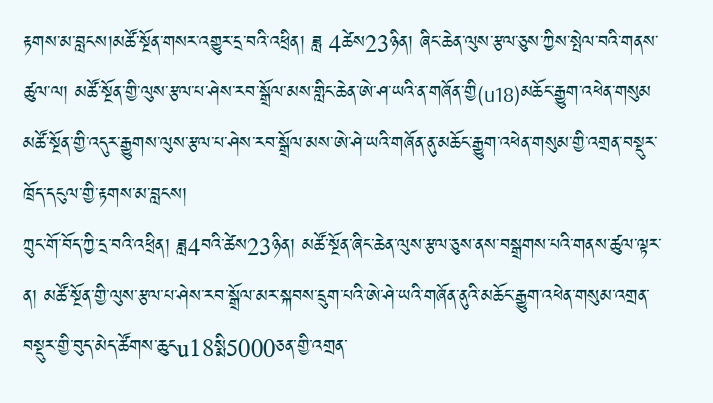རྟགས་མ་བླངས།མཚོ་སྔོན་གསར་འགྱུར་དྲ་བའི་འཕྲིན། ཟླ 4ཚེས23ཉིན། ཞིང་ཆེན་ལུས་རྩལ་ཅུས་ཀྱིས་སྤེལ་བའི་གནས་ཚུལ་ལ། མཚོ་སྔོན་གྱི་ལུས་རྩལ་པ་ཤེས་རབ་སྒྲོལ་མས་གླིང་ཆེན་ཨེ་ཤ་ཡའི་ན་གཞོན་གྱི(u18)མཆོང་རྒྱུག་འཕེན་གསུམ
མཚོ་སྔོན་གྱི་འདུར་རྒྱུགས་ལུས་རྩལ་པ་ཤེས་རབ་སྒྲོལ་མས་ཨེ་ཤེ་ཡའི་གཞོན་ནུ་མཆོང་རྒྱུག་འཕེན་གསུམ་གྱི་འགྲན་བསྡུར་ཁྲོད་དངུལ་གྱི་རྟགས་མ་བླངས།
ཀྲུང་གོ་བོད་ཀྱི་དྲ་བའི་འཕྲིན། ཟླ4བའི་ཚེས23ཉིན། མཚོ་སྔོན་ཞིང་ཆེན་ལུས་རྩལ་ཅུས་ནས་བསྒྲགས་པའི་གནས་ཚུལ་ལྟར་ན། མཚོ་སྔོན་གྱི་ལུས་རྩལ་པ་ཤེས་རབ་སྒྲོལ་མར་སྐབས་དྲུག་པའི་ཨེ་ཤེ་ཡའི་གཞོན་ནུའི་མཆོང་རྒྱུག་འཕེན་གསུམ་འགྲན་བསྡུར་གྱི་བུད་མེད་ཚོགས་ཆུངu18སྨི5000ཅན་གྱི་འགྲན་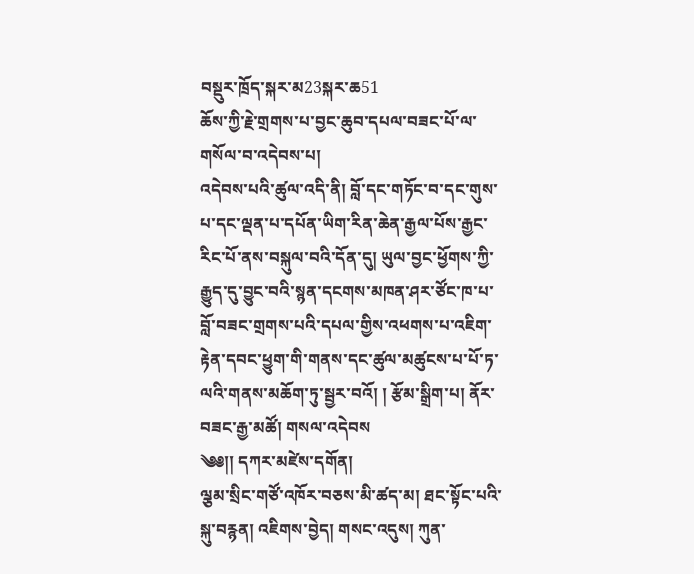བསྡུར་ཁྲོད་སྐར་མ23སྐར་ཆ51
ཆོས་ཀྱི་རྗེ་གྲགས་པ་བྱང་ཆུབ་དཔལ་བཟང་པོ་ལ་གསོལ་བ་འདེབས་པ།
འདེབས་པའི་ཚུལ་འདི་ནི། བློ་དང་གཏོང་བ་དང་གུས་པ་དང་ལྡན་པ་དཔོན་ཡིག་རིན་ཆེན་རྒྱལ་པོས་རྒྱང་རིང་པོ་ནས་བསྐུལ་བའི་དོན་དུ། ཡུལ་བྱང་ཕྱོགས་ཀྱི་རྒྱུད་དུ་བྱུང་བའི་སྙན་དངགས་མཁན་ཤར་ཙོང་ཁ་པ་བློ་བཟང་གྲགས་པའི་དཔལ་གྱིས་འཕགས་པ་འཇིག་རྟེན་དབང་ཕྱུག་གི་གནས་དང་ཚུལ་མཚུངས་པ་པོ་ཏ་ལའི་གནས་མཆོག་ཏུ་སྦྱར་བའོ། ། རྩོམ་སྒྲིག་པ། ནོར་བཟང་རྒྱ་མཚོ། གསལ་འདེབས
༄༅།། དཀར་མཛེས་དགོན།
ལྕམ་སྲིང་གཙོ་འཁོར་བཅས་མི་ཚད་མ། ཐང་སྟོང་པའི་སྐུ་བརྙན། འཇིགས་བྱེད། གསང་འདུས། ཀུན་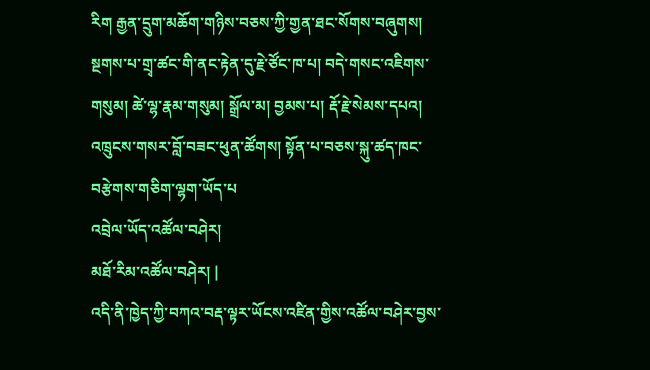རིག རྒྱན་དྲུག་མཆོག་གཉིས་བཅས་ཀྱི་གྱན་ཐང་སོགས་བཞུགས། སྔགས་པ་གྲྭ་ཚང་གི་ནང་རྟེན་དུ་རྗེ་ཙོང་ཁ་པ། བདེ་གསང་འཇིགས་གསུམ། ཚེ་ལྷ་རྣམ་གསུམ། སྒྲོལ་མ། བྱམས་པ། རྡོ་རྗེ་སེམས་དཔའ། འཁྲུངས་གསར་བློ་བཟང་ཕུན་ཚོགས། སྟོན་པ་བཅས་སྐུ་ཚད་ཁང་བརྩེགས་གཅིག་ལྷག་ཡོད་པ
འབྲེལ་ཡོད་འཚོལ་བཤེར།
མཐོ་རིམ་འཚོལ་བཤེར། |
འདི་ནི་ཁྱེད་ཀྱི་བཀའ་བརྡ་ལྟར་ཡོངས་འཛིན་གྱིས་འཚོལ་བཤེར་བྱས་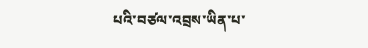པའི་བཙལ་འབྲས་ཡིན་པ་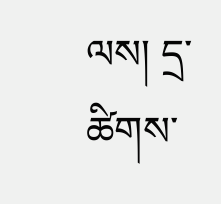ལས། དྲ་ཚིགས་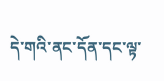དེ་གའི་ནང་དོན་དང་ལྟ་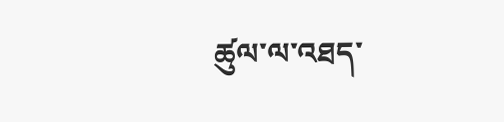ཚུལ་ལ་འཐད་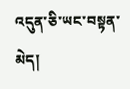འདུན་ཅི་ཡང་བསྟན་མེད།